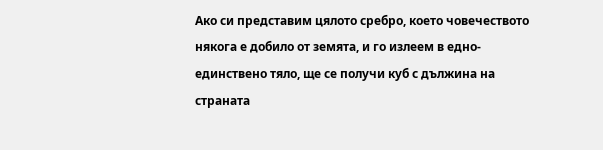Ако си представим цялото сребро, което човечеството някога е добило от земята, и го излеем в едно-единствено тяло, ще се получи куб с дължина на страната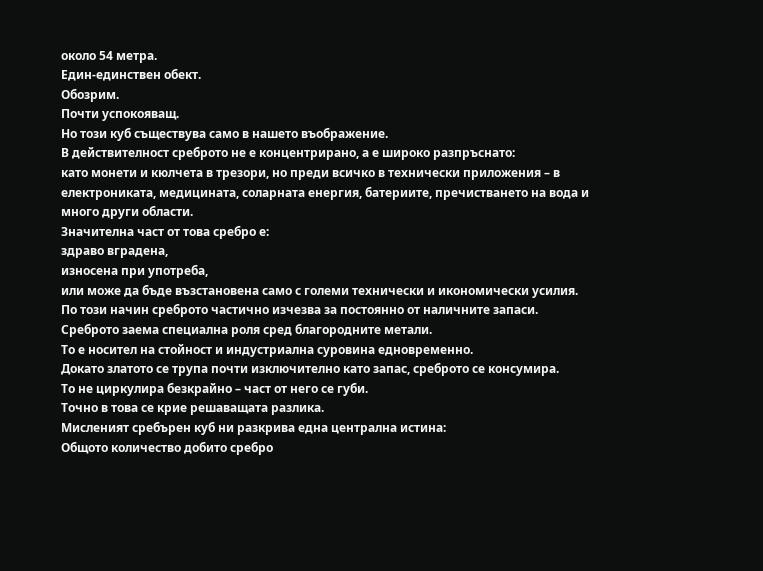около 54 метра.
Един-единствен обект.
Обозрим.
Почти успокояващ.
Но този куб съществува само в нашето въображение.
В действителност среброто не е концентрирано, а е широко разпръснато:
като монети и кюлчета в трезори, но преди всичко в технически приложения – в електрониката, медицината, соларната енергия, батериите, пречистването на вода и много други области.
Значителна част от това сребро е:
здраво вградена,
износена при употреба,
или може да бъде възстановена само с големи технически и икономически усилия.
По този начин среброто частично изчезва за постоянно от наличните запаси.
Среброто заема специална роля сред благородните метали.
То е носител на стойност и индустриална суровина едновременно.
Докато златото се трупа почти изключително като запас, среброто се консумира.
То не циркулира безкрайно – част от него се губи.
Точно в това се крие решаващата разлика.
Мисленият сребърен куб ни разкрива една централна истина:
Общото количество добито сребро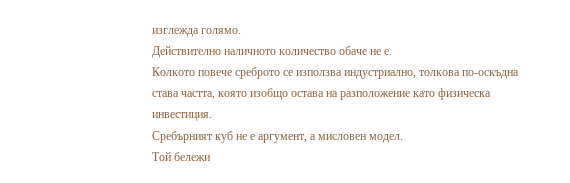изглежда голямо.
Действително наличното количество обаче не е.
Колкото повече среброто се използва индустриално, толкова по-оскъдна става частта, която изобщо остава на разположение като физическа инвестиция.
Сребърният куб не е аргумент, а мисловен модел.
Той бележи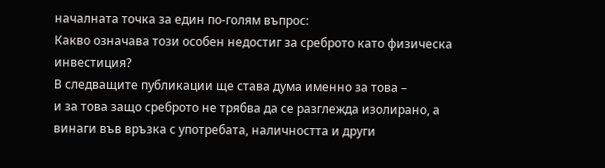началната точка за един по-голям въпрос:
Какво означава този особен недостиг за среброто като физическа инвестиция?
В следващите публикации ще става дума именно за това –
и за това защо среброто не трябва да се разглежда изолирано, а винаги във връзка с употребата, наличността и други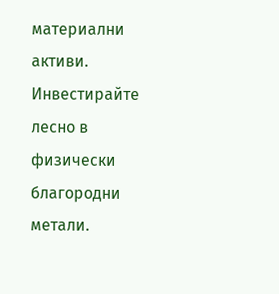материални активи.
Инвестирайте лесно в физически благородни метали.